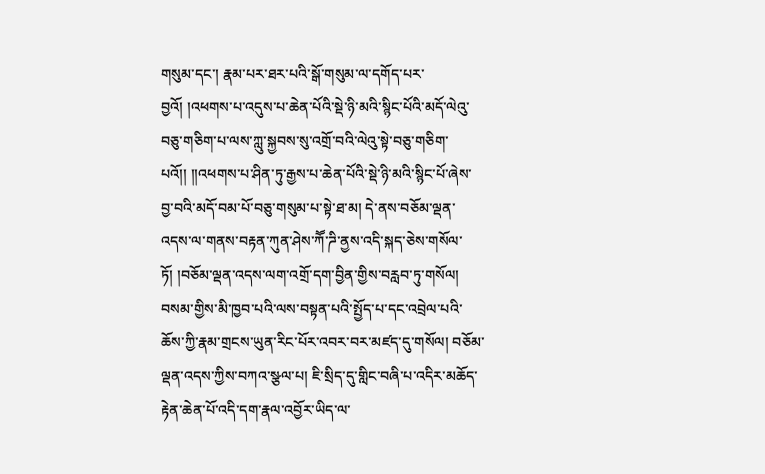གསུམ་དང་། རྣམ་པར་ཐར་པའི་སྒོ་གསུམ་ལ་དགོད་པར་བྱའོ། །འཕགས་པ་འདུས་པ་ཆེན་པོའི་སྡེ་ཉི་མའི་སྙིང་པོའི་མདོ་ལེའུ་བཅུ་གཅིག་པ་ལས་ཀླུ་སྐྱབས་སུ་འགྲོ་བའི་ལེའུ་སྟེ་བཅུ་གཅིག་པའོ།། །།འཕགས་པ་ཤིན་ཏུ་རྒྱས་པ་ཆེན་པོའི་སྡེ་ཉི་མའི་སྙིང་པོ་ཞེས་བྱ་བའི་མདོ་བམ་པོ་བཅུ་གསུམ་པ་སྟེ་ཐ་མ། དེ་ནས་བཅོམ་ལྡན་འདས་ལ་གནས་བརྟན་ཀུན་ཤེས་ཀཽ་ཌི་ནྱས་འདི་སྐད་ཅེས་གསོལ་ཏོ། །བཅོམ་ལྡན་འདས་ལག་འགྲོ་དག་བྱིན་གྱིས་བརླབ་ཏུ་གསོལ། བསམ་གྱིས་མི་ཁྱབ་པའི་ལས་བསྟན་པའི་སྤྱོད་པ་དང་འབྲེལ་པའི་ཆོས་ཀྱི་རྣམ་གྲངས་ཡུན་རིང་པོར་འབར་བར་མཛད་དུ་གསོལ། བཅོམ་ལྡན་འདས་ཀྱིས་བཀའ་སྩལ་པ། ཇི་སྲིད་དུ་གླིང་བཞི་པ་འདིར་མཆོད་རྟེན་ཆེན་པོ་འདི་དག་རྣལ་འབྱོར་ཡིད་ལ་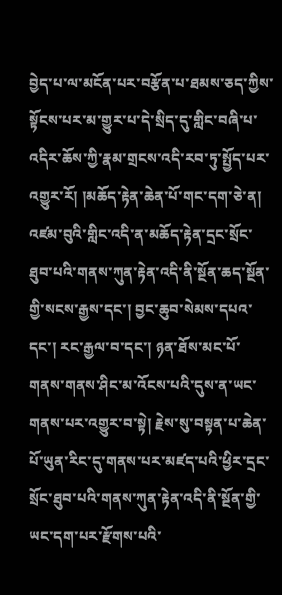བྱེད་པ་ལ་མངོན་པར་བརྩོན་པ་ཐམས་ཅད་ཀྱིས་སྟོངས་པར་མ་གྱུར་པ་དེ་སྲིད་དུ་གླིང་བཞི་པ་འདིར་ཆོས་ཀྱི་རྣམ་གྲངས་འདི་རབ་ཏུ་སྤྱོད་པར་འགྱུར་རོ། །མཆོད་རྟེན་ཆེན་པོ་གང་དག་ཅེ་ན། འཛམ་བུའི་གླིང་འདི་ན་མཆོད་རྟེན་དྲང་སྲོང་ཐུབ་པའི་གནས་ཀུན་རྟེན་འདི་ནི་སྔོན་ཆད་སྔོན་གྱི་སངས་རྒྱས་དང་། བྱང་ཆུབ་སེམས་དཔའ་དང་། རང་རྒྱལ་བ་དང་། ཉན་ཐོས་མང་པོ་གནས་གནས་ཤིང་མ་འོངས་པའི་དུས་ན་ཡང་གནས་པར་འགྱུར་བ་སྟེ། རྗེས་སུ་བསྟན་པ་ཆེན་པོ་ཡུན་རིང་དུ་གནས་པར་མཛད་པའི་ཕྱིར་དྲང་སྲོང་ཐུབ་པའི་གནས་ཀུན་རྟེན་འདི་ནི་སྔོན་གྱི་ཡང་དག་པར་རྫོགས་པའི་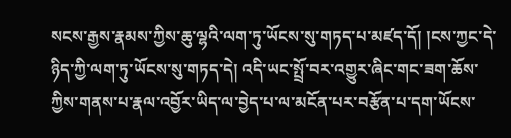སངས་རྒྱས་རྣམས་ཀྱིས་ཆུ་ལྷའི་ལག་ཏུ་ཡོངས་སུ་གཏད་པ་མཛད་དོ། །ངས་ཀྱང་དེ་ཉིད་ཀྱི་ལག་ཏུ་ཡོངས་སུ་གཏད་དེ། འདི་ཡང་སྤྲོ་བར་འགྱུར་ཞིང་གང་ཟག་ཆོས་ཀྱིས་གནས་པ་རྣལ་འབྱོར་ཡིད་ལ་བྱེད་པ་ལ་མངོན་པར་བརྩོན་པ་དག་ཡོངས་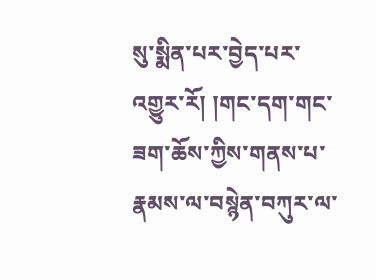སུ་སྨིན་པར་བྱེད་པར་འགྱུར་རོ། །གང་དག་གང་ཟག་ཆོས་ཀྱིས་གནས་པ་རྣམས་ལ་བསྙེན་བཀུར་ལ་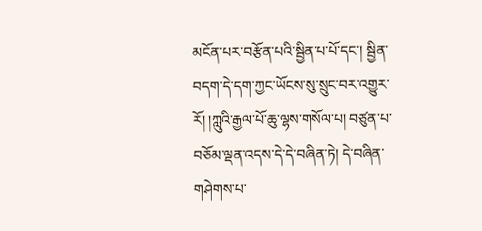མངོན་པར་བརྩོན་པའི་སྦྱིན་པ་པོ་དང་། སྦྱིན་བདག་དེ་དག་ཀྱང་ཡོངས་སུ་སྲུང་བར་འགྱུར་རོ། །ཀླུའི་རྒྱལ་པོ་ཆུ་ལྷས་གསོལ་པ། བཙུན་པ་བཅོམ་ལྡན་འདས་དེ་དེ་བཞིན་ཏེ། དེ་བཞིན་གཤེགས་པ་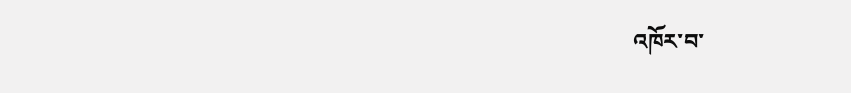འཁོར་བ་